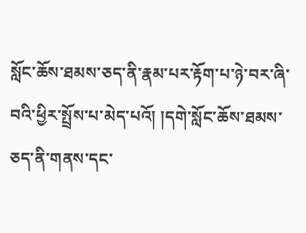སློང་ཆོས་ཐམས་ཅད་ནི་རྣམ་པར་རྟོག་པ་ཉེ་བར་ཞི་བའི་ཕྱིར་སྤྲོས་པ་མེད་པའོ། །དགེ་སློང་ཆོས་ཐམས་ཅད་ནི་གནས་དང་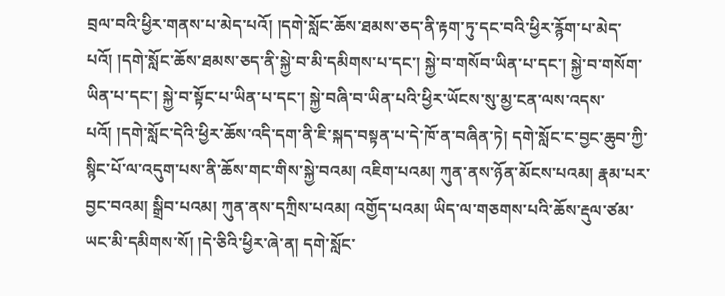བྲལ་བའི་ཕྱིར་གནས་པ་མེད་པའོ། །དགེ་སློང་ཆོས་ཐམས་ཅད་ནི་རྟག་ཏུ་དང་བའི་ཕྱིར་རྙོག་པ་མེད་པའོ། །དགེ་སློང་ཆོས་ཐམས་ཅད་ནི་སྐྱེ་བ་མི་དམིགས་པ་དང་། སྐྱེ་བ་གསོབ་ཡིན་པ་དང་། སྐྱེ་བ་གསོག་ཡིན་པ་དང་། སྐྱེ་བ་སྟོང་པ་ཡིན་པ་དང་། སྐྱེ་བཞི་བ་ཡིན་པའི་ཕྱིར་ཡོངས་སུ་མྱ་ངན་ལས་འདས་པའོ། །དགེ་སློང་དེའི་ཕྱིར་ཆོས་འདི་དག་ནི་ཇི་སྐད་བསྟན་པ་དེ་ཁོ་ན་བཞིན་ཏེ། དགེ་སློང་ང་བྱང་ཆུབ་ཀྱི་སྙིང་པོ་ལ་འདུག་པས་ནི་ཆོས་གང་གིས་སྐྱེ་བའམ། འཇིག་པའམ། ཀུན་ནས་ཉོན་མོངས་པའམ། རྣམ་པར་བྱང་བའམ། སྒྲིབ་པའམ། ཀུན་ནས་དཀྲིས་པའམ། འགྱོད་པའམ། ཡིད་ལ་གཅགས་པའི་ཆོས་རྡུལ་ཙམ་ཡང་མི་དམིགས་སོ། །དེ་ཅིའི་ཕྱིར་ཞེ་ན། དགེ་སློང་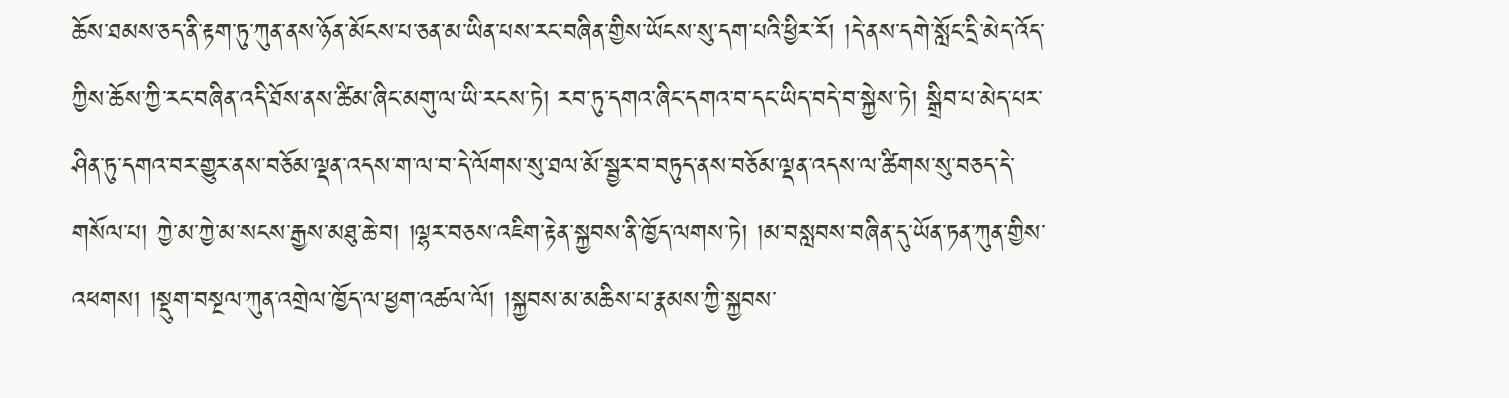ཆོས་ཐམས་ཅད་ནི་རྟག་ཏུ་ཀུན་ནས་ཉོན་མོངས་པ་ཅན་མ་ཡིན་པས་རང་བཞིན་གྱིས་ཡོངས་སུ་དག་པའི་ཕྱིར་རོ། །དེ་ནས་དགེ་སློང་དྲི་མེད་འོད་ཀྱིས་ཆོས་ཀྱི་རང་བཞིན་འདི་ཐོས་ནས་ཚིམ་ཞིང་མགུ་ལ་ཡི་རངས་ཏེ། རབ་ཏུ་དགའ་ཞིང་དགའ་བ་དང་ཡིད་བདེ་བ་སྐྱེས་ཏེ། སྒྲིབ་པ་མེད་པར་ཤིན་ཏུ་དགའ་བར་གྱུར་ནས་བཅོམ་ལྡན་འདས་ག་ལ་བ་དེ་ལོགས་སུ་ཐལ་མོ་སྦྱར་བ་བཏུད་ནས་བཅོམ་ལྡན་འདས་ལ་ཚིགས་སུ་བཅད་དེ་གསོལ་པ། ཀྱེ་མ་ཀྱེ་མ་སངས་རྒྱས་མཐུ་ཆེ་བ། །ལྷར་བཅས་འཇིག་རྟེན་སྐྱབས་ནི་ཁྱོད་ལགས་ཏེ། །མ་བསླབས་བཞིན་དུ་ཡོན་ཏན་ཀུན་གྱིས་འཕགས། །སྡུག་བསྔལ་ཀུན་འགྲེལ་ཁྱོད་ལ་ཕྱག་འཚལ་ལོ། །སྐྱབས་མ་མཆིས་པ་རྣམས་ཀྱི་སྐྱབས་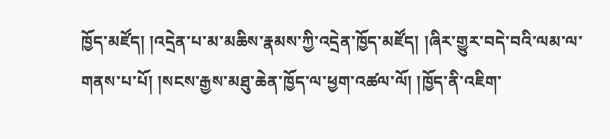ཁྱོད་མཛོད། །འདྲེན་པ་མ་མཆིས་རྣམས་ཀྱི་འདྲེན་ཁྱོད་མཛོད། །ཞིར་གྱུར་བདེ་བའི་ལམ་ལ་གནས་པ་པོ། །སངས་རྒྱས་མཐུ་ཆེན་ཁྱོད་ལ་ཕྱག་འཚལ་ལོ། །ཁྱོད་ནི་འཇིག་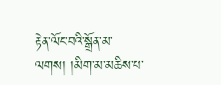རྟེན་ལོང་བའི་སྒྲོན་མ་ལགས། །མིག་མ་མཆིས་པ་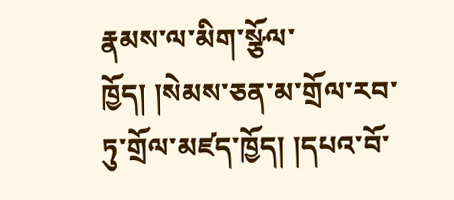རྣམས་ལ་མིག་སྩོལ་ཁྱོད། །སེམས་ཅན་མ་གྲོལ་རབ་ཏུ་གྲོལ་མཛད་ཁྱོད། །དཔའ་བོ་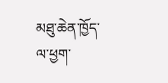མཐུ་ཆེན་ཁྱོད་ལ་ཕྱག་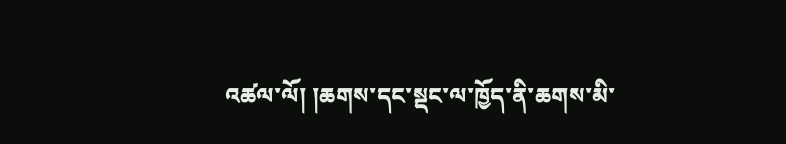འཚལ་ལོ། །ཆགས་དང་སྡང་ལ་ཁྱོད་ནི་ཆགས་མི་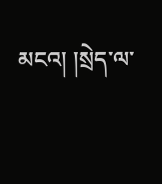མངའ། །སྲེད་ལ་